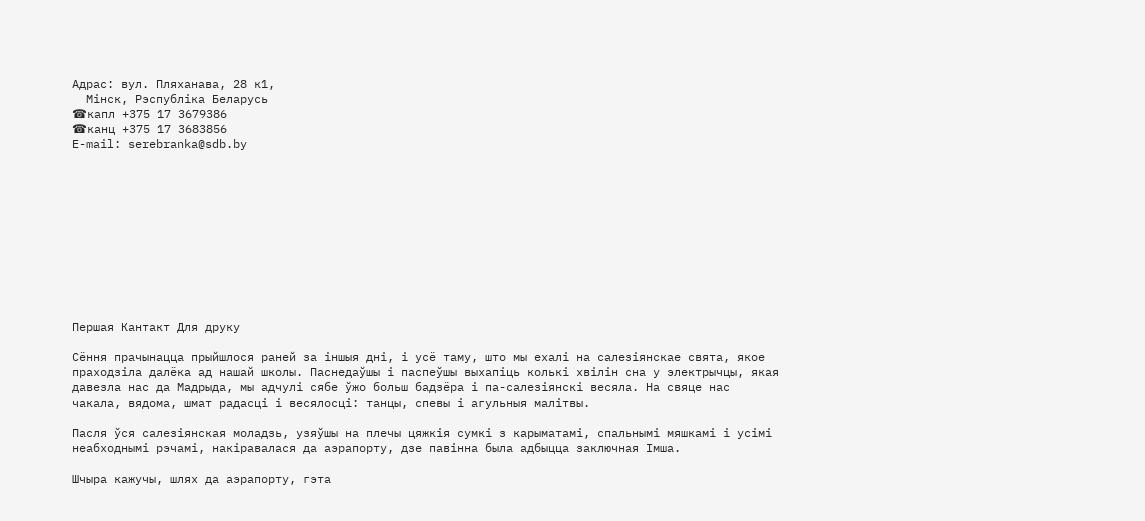Адрас: вул. Пляханава, 28 к1,
  Мінск, Рэспубліка Беларусь
☎капл +375 17 3679386
☎канц +375 17 3683856
E-mail: serebranka@sdb.by











Першая Кантакт Для друку

Сёння прачынацца прыйшлося раней за іншыя дні, і усё таму, што мы ехалі на салезіянскае свята, якое праходзіла далёка ад нашай школы. Паснедаўшы і паспеўшы выхапіць колькі хвілін сна у электрычцы, якая давезла нас да Мадрыда, мы адчулі сябе ўжо больш бадзёра і па-салезіянскі весяла. На свяце нас чакала, вядома, шмат радасці і весялосці: танцы, спевы і агульныя малітвы.

Пасля ўся салезіянская моладзь, узяўшы на плечы цяжкія сумкі з карыматамі, спальнымі мяшкамі і усімі неабходнымі рэчамі, накіравалася да аэрапорту, дзе павінна была адбыцца заключная Імша.

Шчыра кажучы, шлях да аэрапорту, гэта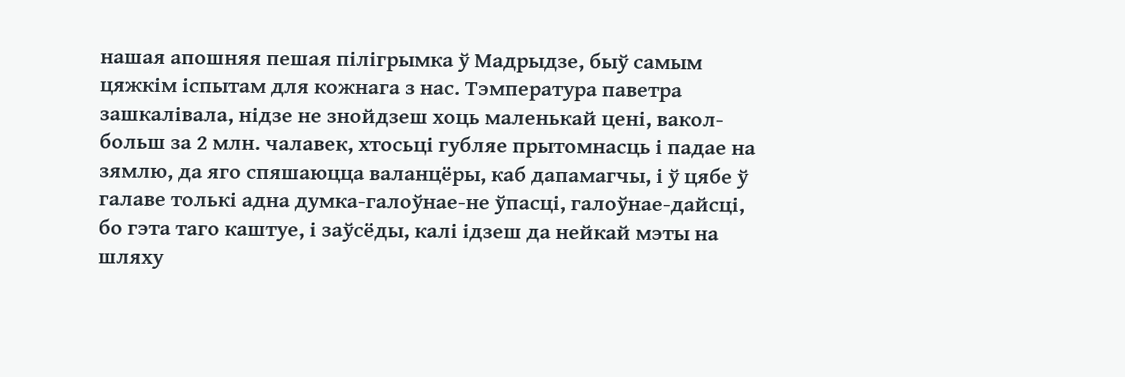нашая апошняя пешая пілігрымка ў Мадрыдзе, быў самым цяжкім іспытам для кожнага з нас. Тэмпература паветра зашкалівала, нідзе не знойдзеш хоць маленькай цені, вакол- больш за 2 млн. чалавек, хтосьці губляе прытомнасць і падае на зямлю, да яго спяшаюцца валанцёры, каб дапамагчы, і ў цябе ў галаве толькі адна думка-галоўнае-не ўпасці, галоўнае-дайсці, бо гэта таго каштуе, і заўсёды, калі ідзеш да нейкай мэты на шляху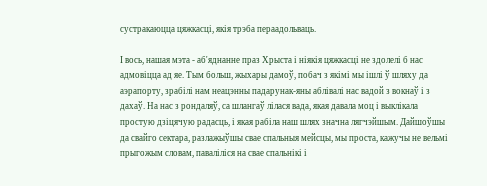сустракаюцца цяжкасці, якія трэба пераадольваць.

І вось, нашая мэта - аб'яднанне праз Хрыста і ніякія цяжкасці не здолелі б нас адмовіцца ад яе. Тым больш, жыхары дамоў, побач з якімі мы ішлі ў шляху да аэрапорту, зрабілі нам неацэнны падарунак-яны аблівалі нас вадой з вокнаў і з дахаў. На нас з рондаляў, са шлангаў лілася вада, якая давала моц і выклікала простую дзіцячую радасць, і якая рабіла наш шлях значна лягчэйшым. Дайшоўшы да свайго сектара, разлажыўшы свае спальныя мейсцы, мы проста, кажучы не вельмі прыгожым словам, паваліліся на свае спальнікі і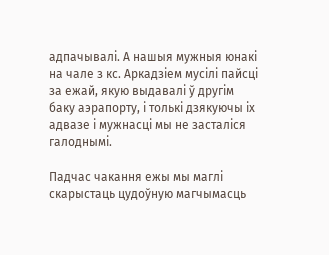адпачывалі. А нашыя мужныя юнакі на чале з кс. Аркадзіем мусілі пайсці за ежай, якую выдавалі ў другім баку аэрапорту, і толькі дзякуючы іх адвазе і мужнасці мы не засталіся галоднымі.

Падчас чакання ежы мы маглі скарыстаць цудоўную магчымасць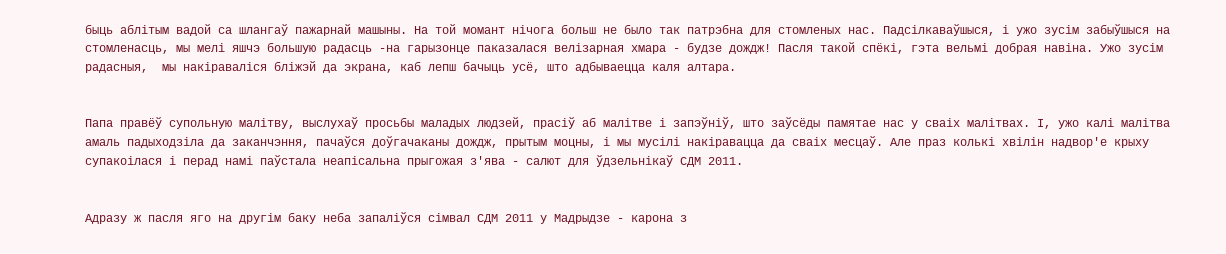быць аблітым вадой са шлангаў пажарнай машыны. На той момант нічога больш не было так патрэбна для стомленых нас. Падсілкаваўшыся, і ужо зусім забыўшыся на стомленасць, мы мелі яшчэ большую радасць -на гарызонце паказалася велізарная хмара - будзе дождж! Пасля такой спёкі, гэта вельмі добрая навіна. Ужо зусім радасныя,  мы накіраваліся бліжэй да экрана, каб лепш бачыць усё, што адбываецца каля алтара.


Папа правёў супольную малітву, выслухаў просьбы маладых людзей, прасіў аб малітве і запэўніў, што заўсёды памятае нас у сваіх малітвах. І, ужо калі малітва амаль падыходзіла да заканчэння, пачаўся доўгачаканы дождж, прытым моцны, і мы мусілі накіравацца да сваіх месцаў. Але праз колькі хвілін надвор'е крыху супакоілася і перад намі паўстала неапісальна прыгожая з'ява - салют для ўдзельнікаў СДМ 2011.


Адразу ж пасля яго на другім баку неба запаліўся сімвал СДМ 2011 у Мадрыдзе - карона з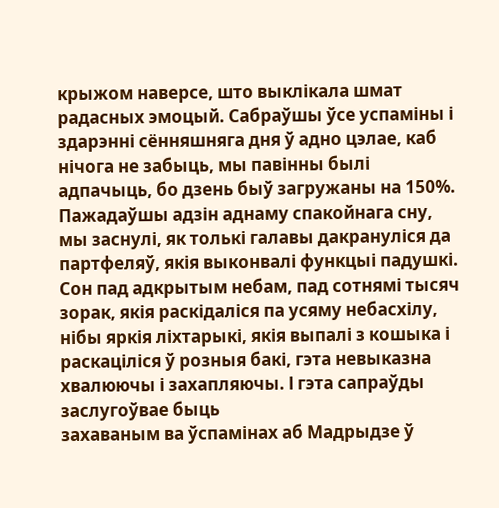крыжом наверсе, што выклікала шмат радасных эмоцый. Сабраўшы ўсе успаміны і здарэнні сённяшняга дня ў адно цэлае, каб нічога не забыць, мы павінны былі адпачыць, бо дзень быў загружаны на 150%. Пажадаўшы адзін аднаму спакойнага сну, мы заснулі, як толькі галавы дакрануліся да партфеляў, якія выконвалі функцыі падушкі. Сон пад адкрытым небам, пад сотнямі тысяч зорак, якія раскідаліся па усяму небасхілу, нібы яркія ліхтарыкі, якія выпалі з кошыка і раскаціліся ў розныя бакі, гэта невыказна хвалюючы і захапляючы. І гэта сапраўды заслугоўвае быць
захаваным ва ўспамінах аб Мадрыдзе ў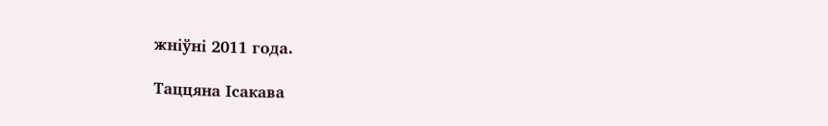жніўні 2011 года.

Таццяна Ісакава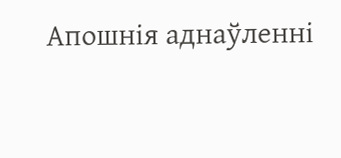Апошнія аднаўленні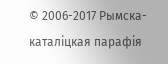© 2006-2017 Рымска-каталіцкая парафія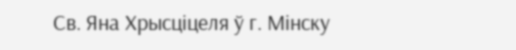Св. Яна Хрысціцеля ў г. Мінску